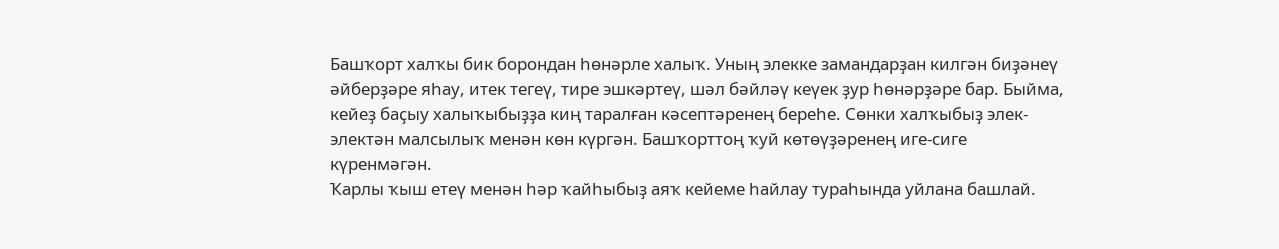Башҡорт халҡы бик борондан һөнәрле халыҡ. Уның элекке замандарҙан килгән биҙәнеү әйберҙәре яһау, итек тегеү, тире эшкәртеү, шәл бәйләү кеүек ҙур һөнәрҙәре бар. Быйма, кейеҙ баҫыу халыҡыбыҙҙа киң таралған кәсептәренең береһе. Сөнки халҡыбыҙ элек-электән малсылыҡ менән көн күргән. Башҡорттоң ҡуй көтөүҙәренең иге-сиге күренмәгән.
Ҡарлы ҡыш етеү менән һәр ҡайһыбыҙ аяҡ кейеме һайлау тураһында уйлана башлай.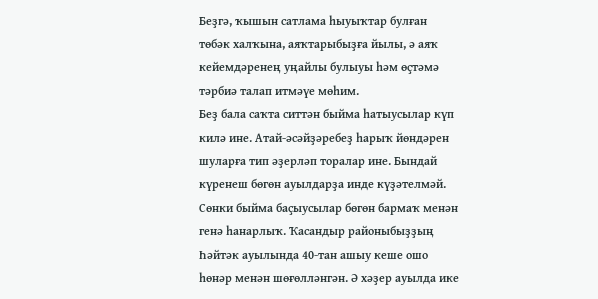Беҙгә, ҡышын сатлама һыуыҡтар булған төбәк халҡына, аяҡтарыбыҙға йылы, ә аяҡ кейемдәренең уңайлы булыуы һәм өҫтәмә тәрбиә талап итмәүе мөһим.
Беҙ бала саҡта ситтән быйма һатыусылар күп килә ине. Атай-әсәйҙәребеҙ һарыҡ йөндәрен шуларға тип әҙерләп торалар ине. Бындай күренеш бөгөн ауылдарҙа инде күҙәтелмәй. Сөнки быйма баҫыусылар бөгөн бармаҡ менән генә һанарлыҡ. Ҡасандыр районыбыҙҙың Һәйтәк ауылында 40-тан ашыу кеше ошо һөнәр менән шөғөлләнгән. Ә хәҙер ауылда ике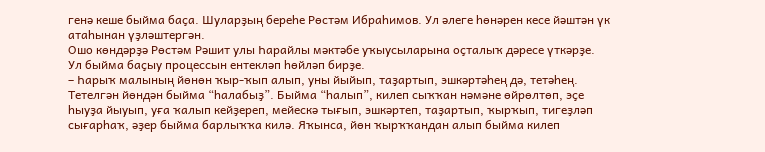генә кеше быйма баҫа. Шуларҙың береһе Рөстәм Ибраһимов. Ул әлеге һөнәрен кесе йәштән үк атаһынан үҙләштергән.
Ошо көндәрҙә Рөстәм Рәшит улы Һарайлы мәктәбе уҡыусыларына оҫталыҡ дәресе үткәрҙе.
Ул быйма баҫыу процессын ентекләп һөйләп бирҙе.
– Һарыҡ малының йөнөн ҡыр-ҡып алып, уны йыйып, таҙартып, эшкәртәһең дә, тетәһең. Тетелгән йөндән быйма “һалабыҙ”. Быйма “һалып”, килеп сыҡҡан нәмәне өйрөлтөп, эҫе һыуҙа йыуып, уға ҡалып кейҙереп, мейескә тығып, эшкәртеп, таҙартып, ҡырҡып, тигеҙләп сығарһаҡ, әҙер быйма барлыҡҡа килә. Яҡынса, йөн ҡырҡҡандан алып быйма килеп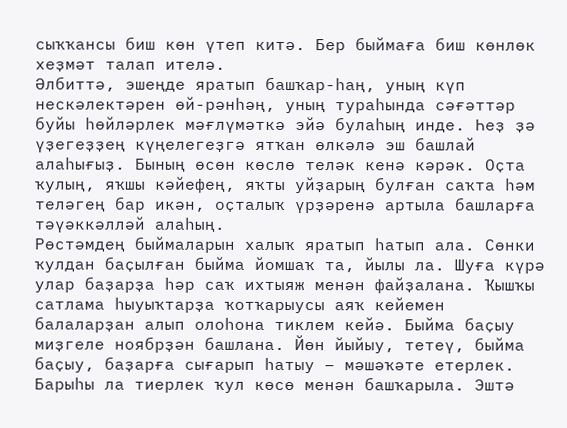сыҡҡансы биш көн үтеп китә. Бер быймаға биш көнлөк хеҙмәт талап ителә.
Әлбиттә, эшеңде яратып башҡар-һаң, уның күп нескәлектәрен өй-рәнһәң, уның тураһында сәғәттәр буйы һөйләрлек мәғлүмәткә эйә булаһың инде. Һеҙ ҙә үҙегеҙҙең күңелегеҙгә ятҡан өлкәлә эш башлай алаһығыҙ. Бының өсөн көслө теләк кенә кәрәк. Оҫта ҡулың, яҡшы кәйефең, яҡты уйҙарың булған саҡта һәм теләгең бар икән, оҫталыҡ үрҙәренә артыла башларға тәүәккәлләй алаһың.
Рөстәмдең быймаларын халыҡ яратып һатып ала. Сөнки ҡулдан баҫылған быйма йомшаҡ та, йылы ла. Шуға күрә улар баҙарҙа һәр саҡ ихтыяж менән файҙалана. Ҡышҡы сатлама һыуыҡтарҙа ҡотҡарыусы аяҡ кейемен балаларҙан алып олоһона тиклем кейә. Быйма баҫыу миҙгеле ноябрҙән башлана. Йөн йыйыу, тетеү, быйма баҫыу, баҙарға сығарып һатыу – мәшәҡәте етерлек. Барыһы ла тиерлек ҡул көсө менән башҡарыла. Эштә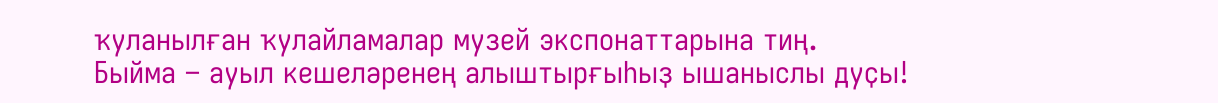ҡуланылған ҡулайламалар музей экспонаттарына тиң.
Быйма – ауыл кешеләренең алыштырғыһыҙ ышаныслы дуҫы!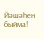Йәшәһен быйма!